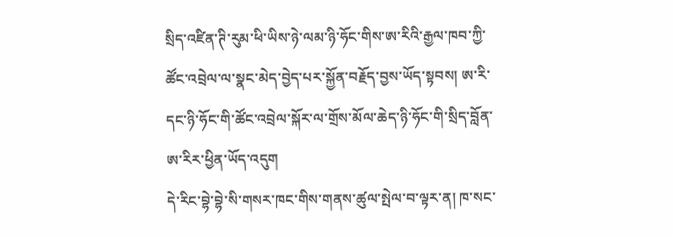སྲིད་འཛིན་ཊི་རུམ་ཕི་ཡིས་ཉེ་ལམ་ཉི་ཧོང་གིས་ཨ་རིའི་རྒྱལ་ཁབ་ཀྱི་ཚོང་འབྲེལ་ལ་སྣང་མེད་བྱེད་པར་སྐྱོན་བརྗོད་བྱས་ཡོད་སྟབས། ཨ་རི་དང་ཉི་ཧོང་གི་ཚོང་འབྲེལ་སྐོར་ལ་གྲོས་མོལ་ཆེད་ཉི་ཧོང་གི་སྲིད་བློན་ཨ་རིར་ཕྱིན་ཡོད་འདུག
དེ་རིང་བྷེ་བྷེ་སི་གསར་ཁང་གིས་གནས་ཚུལ་སྤེལ་བ་ལྟར་ན། ཁ་སང་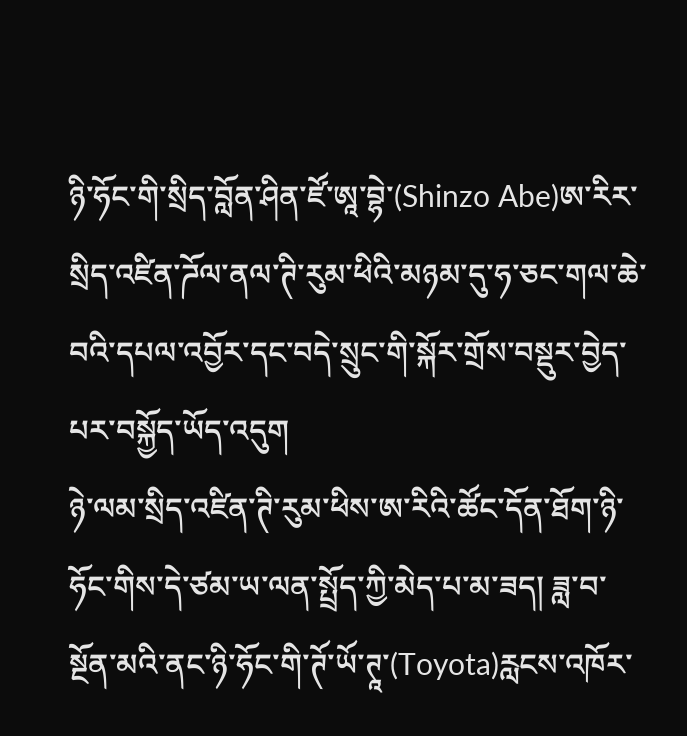ཉི་ཧོང་གི་སྲིད་བློན་ཤིན་ཛོ་ཨཱ་བྷེ་(Shinzo Abe)ཨ་རིར་སྲིད་འཛིན་ཌོལ་ནལ་ཊི་རུམ་ཕིའི་མཉམ་དུ་ཧ་ཅང་གལ་ཆེ་བའི་དཔལ་འབྱོར་དང་བདེ་སྲུང་གི་སྐོར་གྲོས་བསྡུར་བྱེད་པར་བསྐྱོད་ཡོད་འདུག
ཉེ་ལམ་སྲིད་འཛིན་ཊི་རུམ་ཕིས་ཨ་རིའི་ཚོང་དོན་ཐོག་ཉི་ཧོང་གིས་དེ་ཙམ་ཡ་ལན་སྤྲོད་ཀྱི་མེད་པ་མ་ཟད། ཟླ་བ་སྔོན་མའི་ནང་ཉི་ཧོང་གི་ཊོ་ཡོ་ཊཱ་(Toyota)རླངས་འཁོར་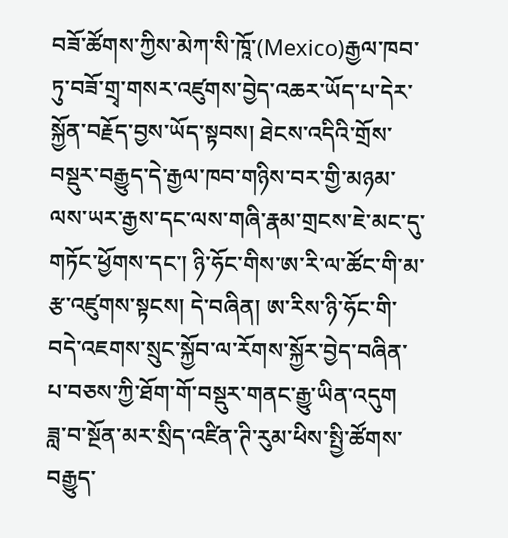བཟོ་ཚོགས་ཀྱིས་མེཀ་སི་ཁཱོ་(Mexico)རྒྱལ་ཁབ་ཏུ་བཟོ་གྲྭ་གསར་འཛུགས་བྱེད་འཆར་ཡོད་པ་དེར་སྐྱོན་བརྗོད་བྱས་ཡོད་སྟབས། ཐེངས་འདིའི་གྲོས་བསྡུར་བརྒྱུད་དེ་རྒྱལ་ཁབ་གཉིས་བར་གྱི་མཉམ་ལས་ཡར་རྒྱས་དང་ལས་གཞི་རྣམ་གྲངས་ཇེ་མང་དུ་གཏོང་ཕྱོགས་དང་། ཉི་ཧོང་གིས་ཨ་རི་ལ་ཚོང་གི་མ་རྩ་འཛུགས་སྟངས། དེ་བཞིན། ཨ་རིས་ཉི་ཧོང་གི་བདེ་འཇགས་སྲུང་སྐྱོབ་ལ་རོགས་སྐྱོར་བྱེད་བཞིན་པ་བཅས་ཀྱི་ཐོག་གོ་བསྡུར་གནང་རྒྱུ་ཡིན་འདུག
ཟླ་བ་སྔོན་མར་སྲིད་འཛིན་ཊི་རུམ་ཕིས་སྤྱི་ཚོགས་བརྒྱུད་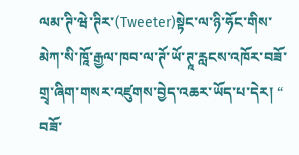ལམ་ཊི་ཝེ་ཊིར་(Tweeter)སྟེང་ལ་ཉི་ཧོང་གིས་མེཀ་སི་ཁཱོ་རྒྱལ་ཁབ་ལ་ཊོ་ཡོ་ཊཱ་རླངས་འཁོར་བཟོ་གྲྭ་ཞིག་གསར་འཛུགས་བྱེད་འཆར་ཡོད་པ་དེར། “ བཟོ་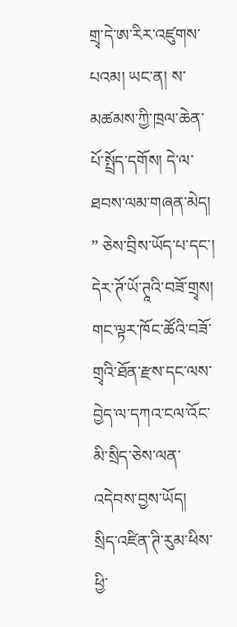གྲྭ་དེ་ཨ་རིར་འཛུགས་པའམ། ཡང་ན། ས་མཚམས་ཀྱི་ཁྲལ་ཆེན་པོ་སྤྲོད་དགོས། དེ་ལ་ཐབས་ལམ་གཞན་མེད། ” ཅེས་བྲིས་ཡོད་པ་དང་། དེར་ཊོ་ཡོ་ཊཱའི་བཟོ་གྲྭས། གང་ལྟར་ཁོང་ཚོའི་བཟོ་གྲྭའི་ཐོན་རྫས་དང་ལས་བྱེད་ལ་དཀའ་ངལ་འོང་མི་སྲིད་ཅེས་ལན་འདེབས་བྱས་ཡོད།
སྲིད་འཛིན་ཊི་རུམ་ཕིས་ཕྱི་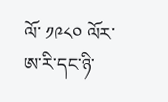ལོ་ ༡༩༨༠ ལོར་ཨ་རི་དང་ཉི་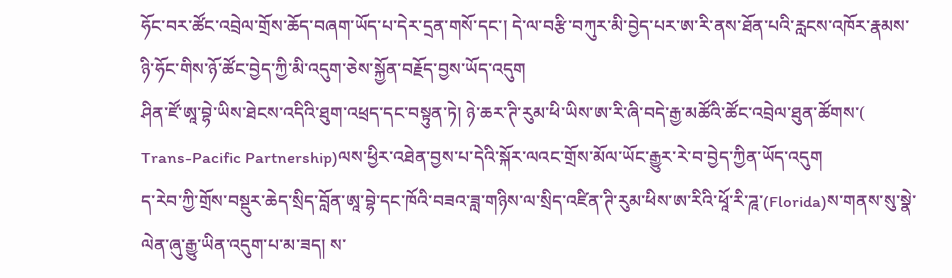ཧོང་བར་ཚོང་འབྲེལ་གྲོས་ཆོད་བཞག་ཡོད་པ་དེར་དྲན་གསོ་དང་། དེ་ལ་བརྩི་བཀུར་མི་བྱེད་པར་ཨ་རི་ནས་ཐོན་པའི་རླངས་འཁོར་རྣམས་ཉི་ཧོང་གིས་ཉོ་ཚོང་བྱེད་ཀྱི་མི་འདུག་ཅེས་སྐྱོན་བརྗོད་བྱས་ཡོད་འདུག
ཤིན་ཛོ་ཨཱ་བྷེ་ཡིས་ཐེངས་འདིའི་ཐུག་འཕྲད་དང་བསྟུན་ཏེ། ཉེ་ཆར་ཊི་རུམ་ཕི་ཡིས་ཨ་རི་ཞི་བདེ་རྒྱ་མཚོའི་ཚོང་འབྲེལ་ཐུན་ཚོགས་( Trans-Pacific Partnership)ལས་ཕྱིར་འཐེན་བྱས་པ་དེའི་སྐོར་ལའང་གྲོས་མོལ་ཡོང་རྒྱུར་རེ་བ་བྱེད་ཀྱིན་ཡོད་འདུག
ད་རེབ་ཀྱི་གྲོས་བསྡུར་ཆེད་སྲིད་བློན་ཨཱ་བྷེ་དང་ཁོའི་བཟའ་ཟླ་གཉིས་ལ་སྲིད་འཛིན་ཊི་རུམ་ཕིས་ཨ་རིའི་ཕཱོ་རི་ཌཱ་(Florida)ས་གནས་སུ་སྣེ་ལེན་ཞུ་རྒྱུ་ཡིན་འདུག་པ་མ་ཟད། ས་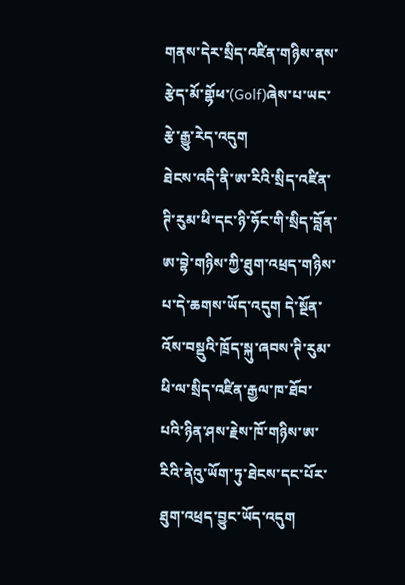གནས་དེར་སྲིད་འཛིན་གཉིས་ནས་རྩེད་མོ་གྷོཕ་(Golf)ཞེས་པ་ཡང་རྩེ་རྒྱུ་རེད་འདུག
ཐེངས་འདི་ནི་ཨ་རིའི་སྲིད་འཛིན་ཊི་རུམ་ཕི་དང་ཉི་ཧོང་གི་སྲིད་བློན་ཨ་བྷེ་གཉིས་ཀྱི་ཐུག་འཕྲད་གཉིས་པ་དེ་ཆགས་ཡོད་འདུག དེ་སྔོན་འོས་བསྡུའི་ཁྲོད་སྐུ་ཞབས་ཊི་རུམ་ཕི་ལ་སྲིད་འཛིན་རྒྱལ་ཁ་ཐོབ་པའི་ཉིན་ཤས་རྗེས་ཁོ་གཉིས་ཨ་རིའི་ནེའུ་ཡོག་ཏུ་ཐེངས་དང་པོར་ཐུག་འཕྲད་བྱུང་ཡོད་འདུག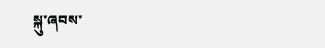སྐུ་ཞབས་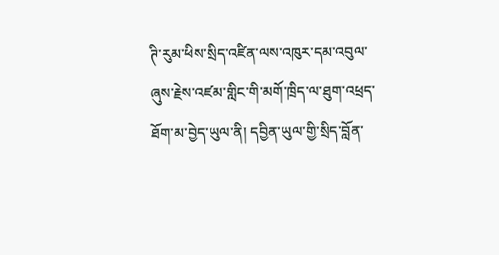ཊི་རུམ་ཕིས་སྲིད་འཛིན་ལས་འཁུར་དམ་འབུལ་ཞུས་རྗེས་འཛམ་གླིང་གི་མགོ་ཁྲིད་ལ་ཐུག་འཕྲད་ཐོག་མ་བྱེད་ཡུལ་ནི། དབྱིན་ཡུལ་གྱི་སྲིད་བློན་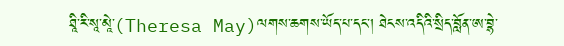ཐཱི་རི་སཱ་མཱེ་(Theresa May)ལགས་ཆགས་ཡོད་པ་དང་། ཐེངས་འདིའི་སྲིད་བློན་ཨ་བྷེ་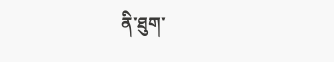ནི་ཐུག་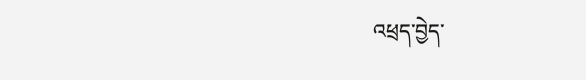འཕྲད་བྱེད་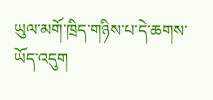ཡུལ་མགོ་ཁྲིད་གཉིས་པ་དེ་ཆགས་ཡོད་འདུག